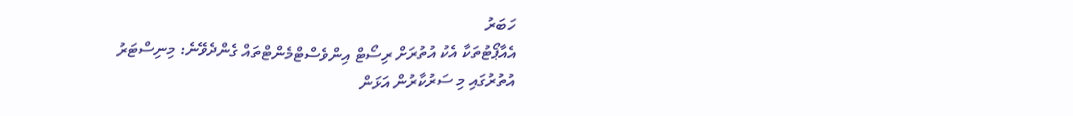ހަބަރު
އެއާޕޯޓުތަކާ އެކު އުތުރަށް ރިސޯޓް އިންވެސްޓްމެންޓްތައް ގެންދެވޭނެ: މިނިސްޓަރު
އުތުރުގައި މި ސަރުކާރުން އަޅަން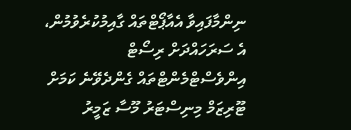ނިންމާފައިވާ އެއާޕޯޓްތައް ގާއިމުކުރެވުމުން، އެ ސަރަހައްދަށް ރިސޯޓް އިންވެސްޓްމެންޓްތައް ގެންދެވޭނެ ކަމަށް ޓޫރިޒަމް މިނިސްޓަރު މޫސާ ޒަމީރު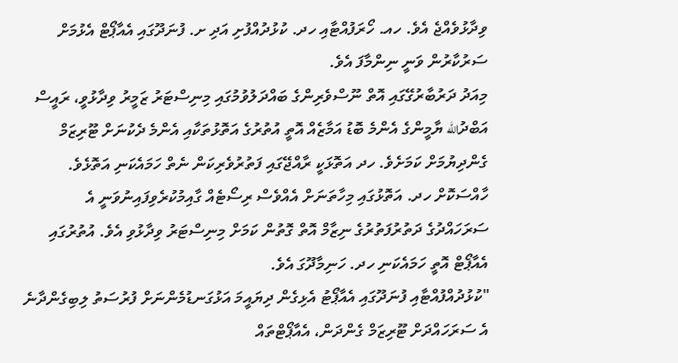ވިދާޅުވެއްޖެ އެވެ. ހއ. ހޯރަފުއްޓާއި ހދ. ކުޅުދުއްފުށި އަދި ށ. ފުނަދޫގައި އެއާޕޯޓް އެޅުމަށް ސަރުކާރުން ވަނީ ނިންމާފަ އެވެ.
މިއަދު ދަރުބާރުގޭގައި އޮތް ނޫސްވެރިންގެ ބައްދަލުވުމުގައި މިނިސްޓަރު ޒަމީރު ވިދާޅުވީ، ރައީސް އަބްދުالله ޔާމީންގެ އެންމެ ބޮޑު އަމާޒެއް އޮތީ އުތުރުގެ އަތޮޅުތަކާއި އެންމެ ދެކުނަށް ޓޫރިޒަމް ގެންދިޔުމަށް ކަމަށެވެ. ހދ އަތޮޅަކީ ރާއްޖޭގައި ފަތުރުވެރިކަން ނެތް ހަމައެކަނި އަތޮޅެވެ.
ހާއްސަކޮށް ހދ. އަތޮޅުގައި މިހާތަނަށް އެއްވެސް ރިސޯޓެއް ގާއިމުކުރެވިފައިނުވަނީ އެ ސަރަހައްދުގެ ދަތުރުފަތުރުގެ ނިޒާމް އޮތް ގޮތުން ކަމަށް މިނިސްޓަރު ވިދާޅުވި އެވެ. އުތުރުގައި އެއާޕޯޓް އޮތީ ހަމައެކަނި ހދ. ހަނިމާދޫގަ އެވެ.
"ކުޅުދުއްފުއްޓާއި ފުނަދޫގައި އެއާޕޯޓު އެޅިގެން ދިޔައީމަ އަޅުގަނޑުމެންނަށް ފުރުސަތު ލިބިގެންދާނެ އެ ސަރަހައްދަށް ޓޫރިޒަމް ގެންދަން، އެއާޕޯޓްތައް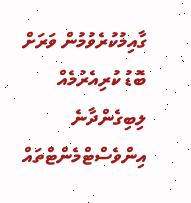ގާއިމުކުރެވުމުން ވަރަށް ބޮޑު ކުރިއެރުމެއް ލިބިގެންދާނެ އިންވެސްޓްމެންޓްތައް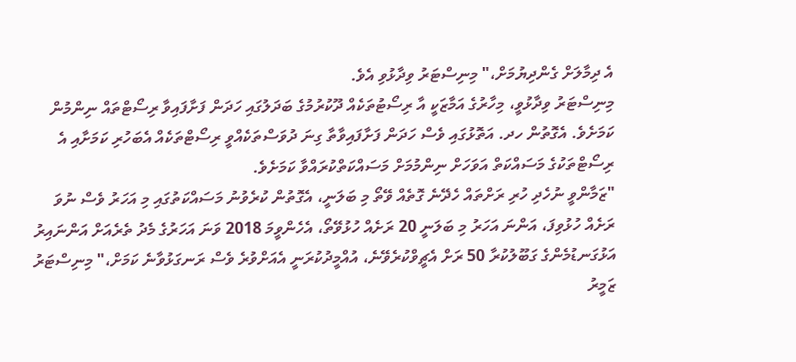އެ ދިމާލަށް ގެންދިޔުމަށް،" މިނިސްޓަރު ވިދާޅުވި އެވެ.
މިނިސްޓަރު ވިދާޅުވީ، މިހާރުގެ އަމާޒަކީ އާ ރިސޯޓުތަކެއް ދޫކުރުމުގެ ބަދަލުގައި ހަދަން ފަށާފައިވާ ރިސޯޓްތައް ނިންމުން ކަމަށެވެ. އެގޮތުން ހދ. އަތޮޅުގައި ވެސް ހަދަން ފަށާފައިވާތާ ގިނަ ދުވަސްތަކެއްވީ ރިސޯޓްތަކެއް އެބަހުރި ކަމަށާއި އެ ރިސޯޓްތަކުގެ މަސައްކަތް އަވަހަށް ނިންމުމަށް މަސައްކަތްކުރައްވާ ކަމަށެވެ.
"ޒަމާންވީ ނުހެދި ހުރި ރަށްތައް ހެދޭނެ ގޮތެއް ވޭތޯ މި ބަލަނީ، އެގޮތުން ކުރެވުނު މަސައްކަތުގައި މި އަހަރު ވެސް ނުވަ ރަށެއް ހުޅުވިފަ، އަންނަ އަހަރު މި ބަލަނީ 20 ރަށެއް ހުޅުވޭތޯ، އެހެންވީމަ 2018 ވަނަ އަހަރުގެ މެދު ތެރެއަށް އަންނައިރު އަޅުގަނޑުމެންގެ ގަބޫލުކުރާ 50 ރަށް އެޗީވްކުރެވޭނެ، އުއްމީދުކުރަނީ އެއަށްވުރެ ވެސް ރަނގަޅުވާނެ ކަމަށް،" މިނިސްޓަރު ޒަމީރު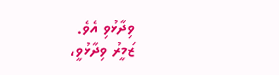ވިދާޅުވި އެވެ.
ޒަމީރު ވިދާޅުވީ،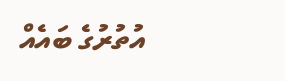އުތުރުގެ ބައެއް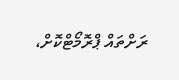ރަށްތައް ޕްރޮމޯޓްކޮށް،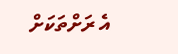އެ ރަށްތަކަށް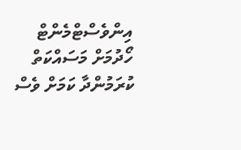އިންވެސްޓްމެންޓް ހޯދުމަށް މަސައްކަތް ކުރަމުންދާ ކަމަށް ވެސް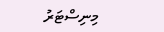މިނިސްޓަރު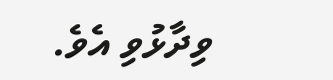ވިދާޅުވި އެވެ.